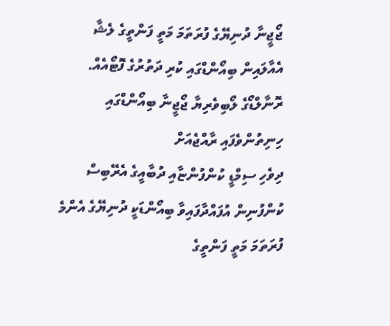ޖޯޖީނާ ދުނިޔޭގެ ފުރަތަމަ މަތީ ފަންތީގެ ލެޝާ އެއާލައިން ބިއޯންޑްގައި ކުރި ދަތުރުގެ ފޮޓޯއެއް.
ރޮނާލްޑޯގެ ލޯބިވެރިޔާ ޖޯޖީނާ ބިއޯންޑްގައި ހިނިތުންވެފައި ރާއްޖެއަށް
ދިވެހި ސިމްޑީ ކުންފުންޏާއި ދުބާއީގެ އެރޭބިސް ކުންފުނިން އުފައްދާފައިވާ ބިއޯންޑަކީ ދުނިޔޭގެ އެންމެ ފުރަތަމަ މަތީ ފަންތީގެ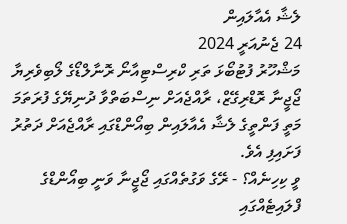ލެޝާ އެއާލައިން
24 ޖެނުއަރީ 2024
މަޝްހޫރު ފުޓުބޯޅަ ތަރި ކްރިސްޓިއާނޯ ރޮނާލްޑޯގެ ލޯބިވެރިޔާ ޖޯޖީނާ ރޮޑްރިގޭޒް، ރާއްޖެއަށް ނިސްބަތްވާ ދުނިޔޭގެ ފުރަތަމަ މަތީ ފަންތީގެ ލެޝާ އެއާލައިން ބިއޯންޑްގައި ރާއްޖެއަށް ދަތުރު ފަށައިފި އެވެ.
ވީ ކިހިނެއް؟ - ރޭގެ ވަގުތެއްގައި ޖޯޖީނާ ވަނީ ބިއޯންޑްގެ ފްލައިޓެއްގައި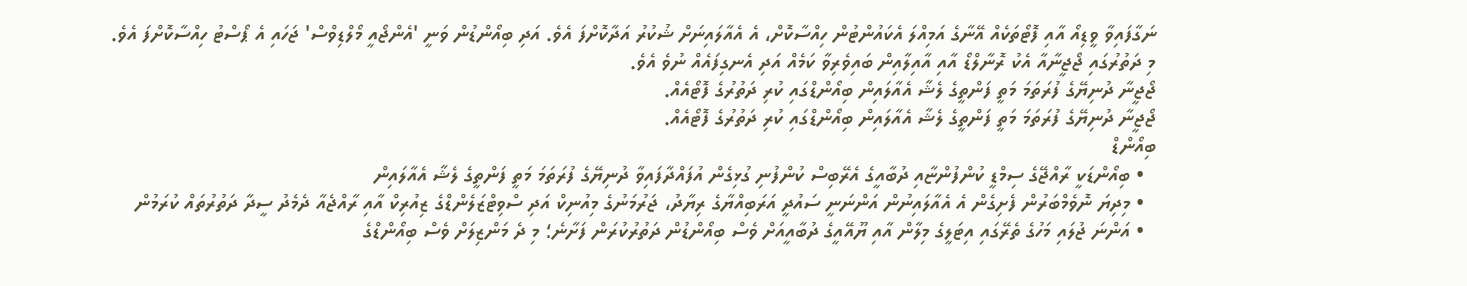ނަގާފައިވާ ވީޑިއޯ އާއި ފޮޓޯތަކެއް އޭނާގެ އަމިއްލަ އެކައުންޓުން ހިއްސާކޮށް، އެ އެއާލައިނަށް ޝުކުރު އަދާކޮށްފަ އެވެ. އަދި ބިއޯންޑުން ވަނީ 'އެންޖޯއީ މޯލްޑިވްސް' ޖަހައި އެ ޕޯސްޓު ހިއްސާކޮށްފަ އެވެ.
މި ދަތުރުގައި ޖޯޖީނާއާ އެކު ރޮނާލްޑޯ އާއި އާއިލާއިން ބައިވެރިވާ ކަމެއް އަދި އެނގިފައެއް ނުވެ އެވެ.
ޖޯޖީނާ ދުނިޔޭގެ ފުރަތަމަ މަތީ ފަންތީގެ ލެޝާ އެއާލައިން ބިއޯންޑްގައި ކުރި ދަތުރުގެ ފޮޓޯއެއް.
ޖޯޖީނާ ދުނިޔޭގެ ފުރަތަމަ މަތީ ފަންތީގެ ލެޝާ އެއާލައިން ބިއޯންޑްގައި ކުރި ދަތުރުގެ ފޮޓޯއެއް.
ބިއޯންޑް
  • ބިއޯންޑަކީ ރާއްޖޭގެ ސިމްޑީ ކުންފުންޏާއި ދުބާއީގެ އެރޭބިސް ކުންފުނި ގުޅިގެން އުފައްދާފައިވާ ދުނިޔޭގެ ފުރަތަމަ މަތީ ފަންތީގެ ލެޝާ އެއާލައިން
  • މިދިޔަ ނޮވެމްބަރުން ފެށިގެން އެ އެއާލައިނުން އަންނަނީ ސައުދީ އަރަބިއްޔާގެ ރިޔާދު، ޖަރުމަނުގެ މިއުނިކް އަދި ސްވިޓްޒަލެންޑްގެ ޒިއުރިކް އާއި ރާއްޖެއާ ދެމެދު ސީދާ ދަތުރުތައް ކުރަމުން
  • އަންނަ ޖުލައި މަހުގެ ތެރޭގައި އިޓަލީގެ މިލާން އާއި ޔޫއޭއީގެ ދުބާއީއަށް ވެސް ބިއޯންޑުން ދަތުރުކުރަން ފަށާނެ؛ މި ދެ މަންޒިލަށް ވެސް ބިއޯންޑްގެ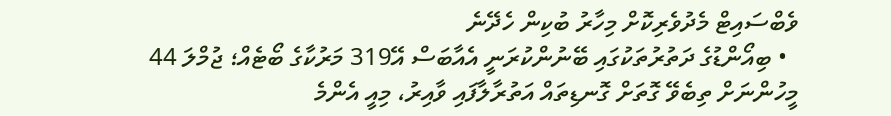ވެބްސައިޓް މެދުވެރިކޮށް މިހާރު ބުކިން ހެދޭނެ
  • ބިއޯންޑުގެ ދަތުރުތަކުގައި ބޭނުންކުރަނީ އެއާބަސް އޭ319 މަރުކާގެ ބޯޓެއް؛ ޖުމްލަ 44 މީހުންނަށް ތިބެވޭ ގޮތަށް ގޮނޑިތައް އަތުރާލާފައި ވާއިރު، މިއީ އެންމެ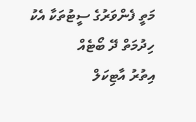މަތީ ފެންވަރުގެ ސީޓުތަކާ އެކު ހިދުމަތް ދޭ ބޯޓެއް
އިތުރު އާޓިކަލް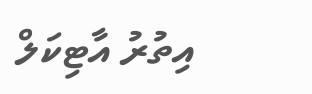އިތުރު އާޓިކަލް